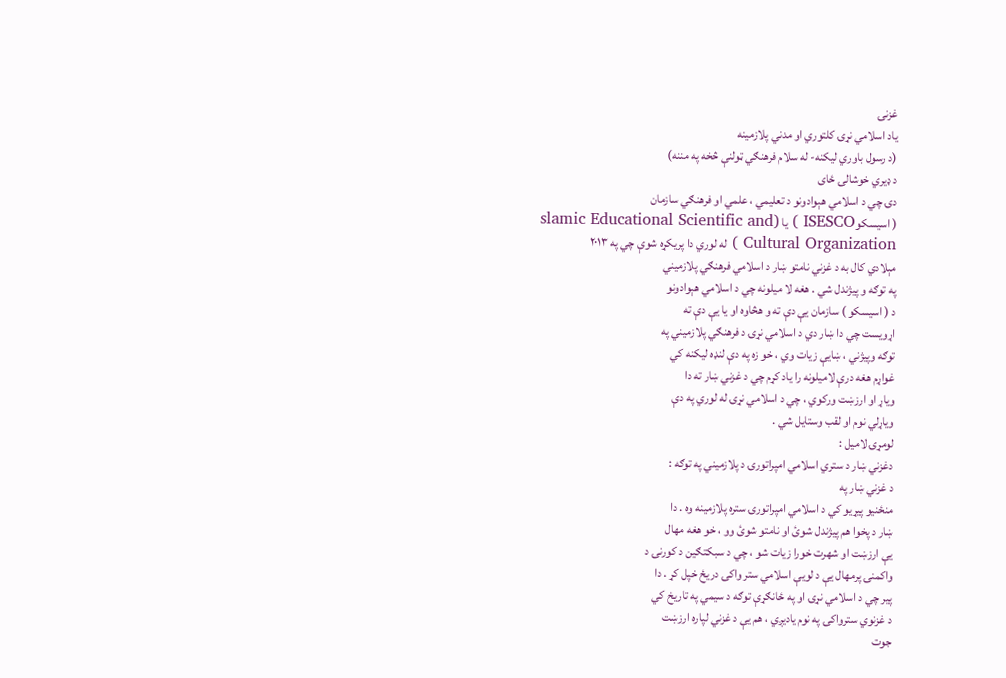غزنۍ
ياد اسلامي نړۍ کلتوري او مدني پلازمينه
(د رسول باوري لیکنه- له سلام فرهنګي ټولنې څخه په مننه)
د ډيري خوشالۍ ځای
دۍ چي د اسلامي هېوادونو د تعليمي ، علمي او فرهنګي سازمان
( اسيسکوISESCO ) يا (slamic Educational Scientific and
Cultural Organization ) له لوري دا پريکړه شوې چي په ٢٠١٣
مېلادي کال به د غزني نامتو ښار د اسلامي فرهنګي پلازميني
په توګه و پيژندل شي . هغه لا ميلونه چي د اسلامي هېوادونو
د ( اسيسکو ) سازمان يې دې ته و هڅاوه او يا يې دې ته
اړويست چي دا ښار دي د اسلامي نړۍ د فرهنګي پلازميني په
توګه وپيژني ، ښايې زيات وي ، خو زه په دې لنډه ليکنه کي
غواړم هغه درې لاميلونه را ياد کړم چي د غزني ښار ته دا
وياړ او ارزښت ورکوي ، چي د اسلامي نړۍ له لوري په دې
وياړلي نوم او لقب وستايل شي .
لومړۍ لاميل :
دغزني ښار د ستري اسلامي امپراتورۍ د پلازميني په توګه :
د غزني ښار په
منځنيو پيړيو کي د اسلامي امپراتورۍ ستره پلازمينه وه . دا
ښار د پخوا هم پيژندل شوئ او نامتو شوئ وو ، خو هغه مهال
يې ارزښت او شهرت خورا زيات شو ، چي د سبکتګين د کورنۍ د
واکمنۍ پرمهال يې د لويې اسلامي ستر واکۍ دريځ خپل کړ . دا
پير چي د اسلامي نړۍ او په ځانګړې توګه د سيمي په تاريخ کي
د غزنوي سترواکۍ په نوم ياديږي ، هم يې د غزني لپاره ارزښت
جوت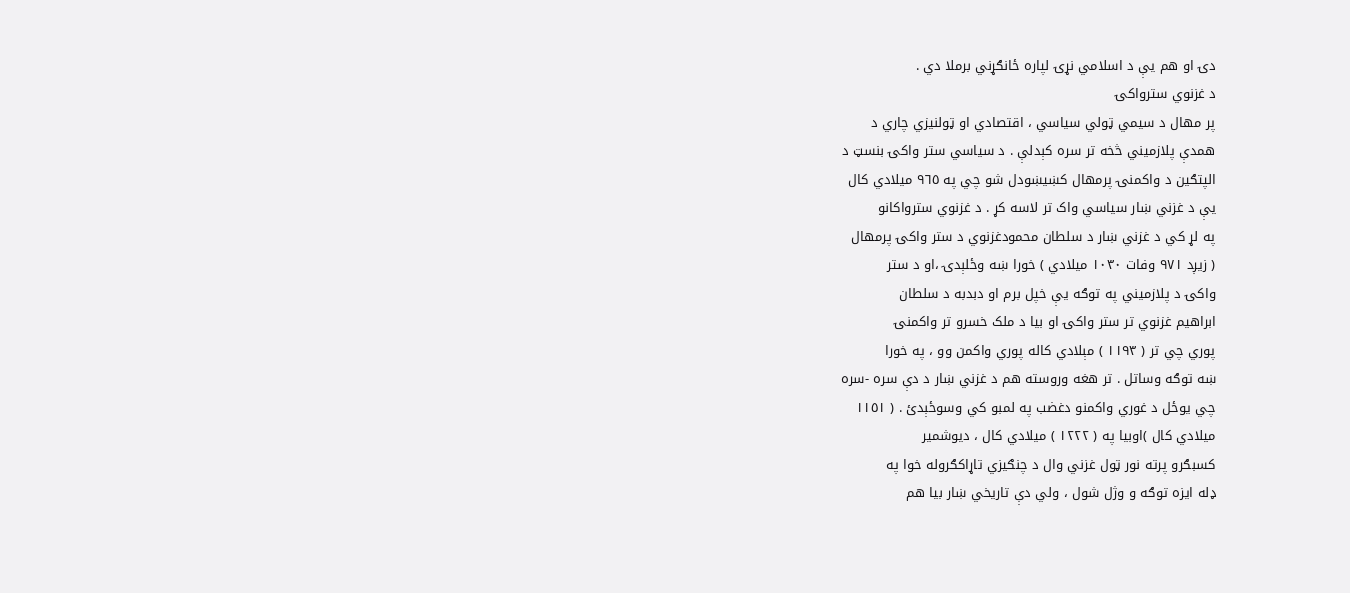دۍ او هم يې د اسلامي نړۍ لپاره ځانګړني برملا دي .
د غزنوي سترواکۍ
پر مهال د سيمي ټولي سياسي ، اقتصادي او ټولنيزي چاري د
همدې پلازميني څخه تر سره کېدلې . د سياسي ستر واکۍ بنسټ د
الپتګين د واکمنۍ پرمهال کښيښودل شو چي په ٩٦٥ ميلادي کال
يې د غزني ښار سياسي واک تر لاسه کړ . د غزنوي سترواکانو
په لړ کي د غزني ښار د سلطان محمودغزنوي د ستر واکۍ پرمهال
( زيږد ٩٧١ وفات ١٠٣٠ ميلادي ) خورا ښه وځلېدۍ ،او د ستر
واکۍ د پلازميني په توګه يې خپل برم او دبدبه د سلطان
ابراهيم غزنوي تر ستر واکۍ او بيا د ملک خسرو تر واکمنۍ
پوري چي تر ( ١١٩٣ ) مېلادي کاله پوري واکمن وو ، په خورا
ښه توګه وساتل . تر هغه وروسته هم د غزني ښار د دې سره -سره
چي يوځل د غوري واکمنو دغضب په لمبو کي وسوځېدئ . ( ١١٥١
ميلادي کال )اوبيا په ( ١٢٢٢ ) ميلادي کال ، ديوشمير
کسبګرو پرته نور ټول غزني وال د چنګيزي تاړاکګروله خوا په
ډله ايزه توګه و وژل شول ، ولي دې تاريخي ښار بيا هم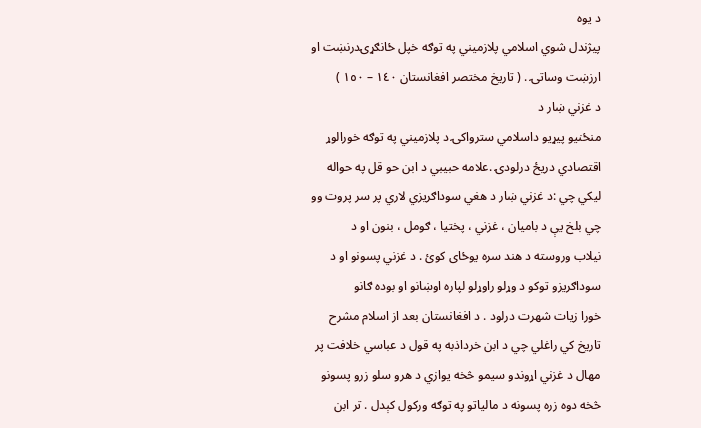د يوه
پيژندل شوي اسلامي پلازميني په توګه خپل ځانګړۍدرنښت او
ارزښت وساتۍ . ( تاريخ مختصر افغانستان ١٤٠ – ١٥٠ )
د غزني ښار د
منځنيو پيړيو داسلامي سترواکۍ د پلازميني په توګه خورالوړ
اقتصادي دريځ درلودۍ .علامه حبيبي د ابن حو قل په حواله
ليکي چي :د غزني ښار د هغي سوداګريزي لاري پر سر پروت وو
چي بلخ يې د باميان ، غزني ، پختيا ، ګومل ، بنون او د
نيلاب وروسته د هند سره يوځای کوئ . د غزني پسونو او د
سوداګريزو توکو د وړلو راوړلو لپاره اوښانو او بوده ګانو
خورا زيات شهرت درلود . د افغانستان بعد از اسلام مشرح
تاريخ کي راغلي چي د ابن خرداذبه په قول د عباسي خلافت پر
مهال د غزني اړوندو سيمو څخه يوازي د هرو سلو زرو پسونو
څخه دوه زره پسونه د مالياتو په توګه ورکول کېدل . تر ابن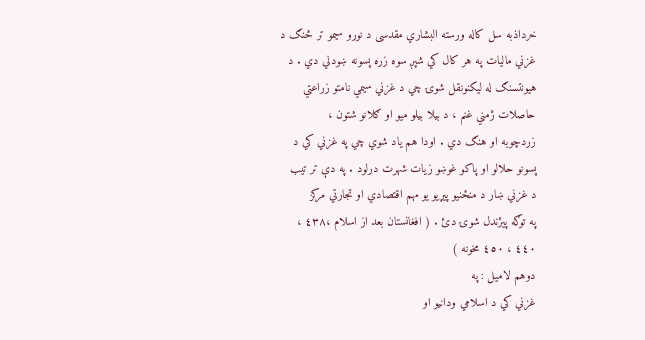خرداذبه سل کاله ورسته البشاري مقدسی د نورو سيمو تر څنګ د
غزني ماليات په هر کال کي شپږ سوه زره پسونه ښودلي دي . د
هيونتسنګ له ليکنونقل شوۍ چي د غزني سيمي نامتو زراعتي
حاصلات ژمني غنم ، د بيلا بيلو ميو او ګلانو شتون ،
زردچوبه او هنګ دي . اودا هم ياد شوي چي په غزني کي د
پسونو حلالو او پاکو غوښو زيات شهرت درلود . په دې تر تيب
د غزني ښار د منځنيو پيړيو يو مهم اقتصادي او تجارتي مرکز
په توګه پيژندل شوۍ دئ . ( افغانستان بعد از اسلام ،٤٣٨ ،
٤٤٠ ، ٤٥٠ مخونه )
دوهم لاميل : په
غزني کي د اسلامي ودانيو او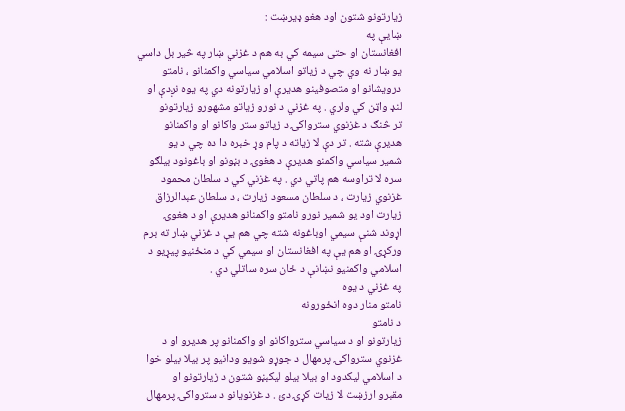زيارتونو شتون اود هغو ډيرښت :
ښايې په
افغانستان او حتی سيمه کي به هم د غزني ښار په څير بل داسي
يو ښار نه وي چي د زياتو اسلامي سياسي واکمنانو ، نامتو
درويشانو او متصوفينو هديرې او زيارتونه دي په يوه نږدې او
لنډ واټن کي ولري . په غزني د نورو زياتو مشهورو زيارتونو
تر څنګ د غزنوي سترواکۍ د زياتو ستر واکانو او واکمنانو
هديرې شته . تر دې لا زياته د پام وړ خبره دا ده چي د يو
شمير سياسي واکمنو هديرې د هغوۍ د بڼونو او باغونود بيلګو
سره لا تراوسه هم پاتي دي . په غزني کي د سلطان محمود
غزنوي زيارت ، د سلطان مسعود زيارت ، د سلطان عبدالرزاق
زيارت اود يو شمير نورو نامتو واکمنانو هديرې او د هغوۍ
اړوند شنې سيمي اوباغونه شته چي هم يې د غزني ښار ته برم
ورکړۍ او هم يې په افغانستان او سيمي کي د منځنيو پيړيو د
اسلامي واکمنيو نښانې د ځان سره ساتلي دي .
په غزني د يوه
نامتو منار دوه انځورونه
د نامتو
زيارتونو او د سياسي سترواکانو او واکمنانو پر هديرو او د
غزنوي سترواکۍ پرمهال د جوړو شويو ودانيو پر بيلا بيلو خوا
د اسلامي ليکدود او بيلا بيلو ليکبڼو شتون د زيارتونو او
مقبرو ارزښت لا زيات کړۍ دئ . د غزنويانو د سترواکۍ پرمهال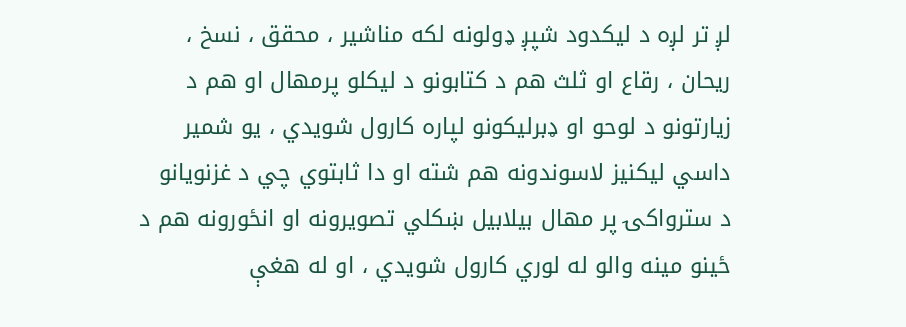لږ تر لږه د ليکدود شپږ ډولونه لکه مناشير ، محقق ، نسخ ،
ريحان ، رقاع او ثلث هم د کتابونو د ليکلو پرمهال او هم د
زيارتونو د لوحو او ډبرليکونو لپاره کارول شويدي ، يو شمير
داسي ليکنيز لاسوندونه هم شته او دا ثابتوي چي د غزنويانو
د سترواکۍ پر مهال بيلابيل ښکلي تصويرونه او انځورونه هم د
ځينو مينه والو له لوري کارول شويدي ، او له هغې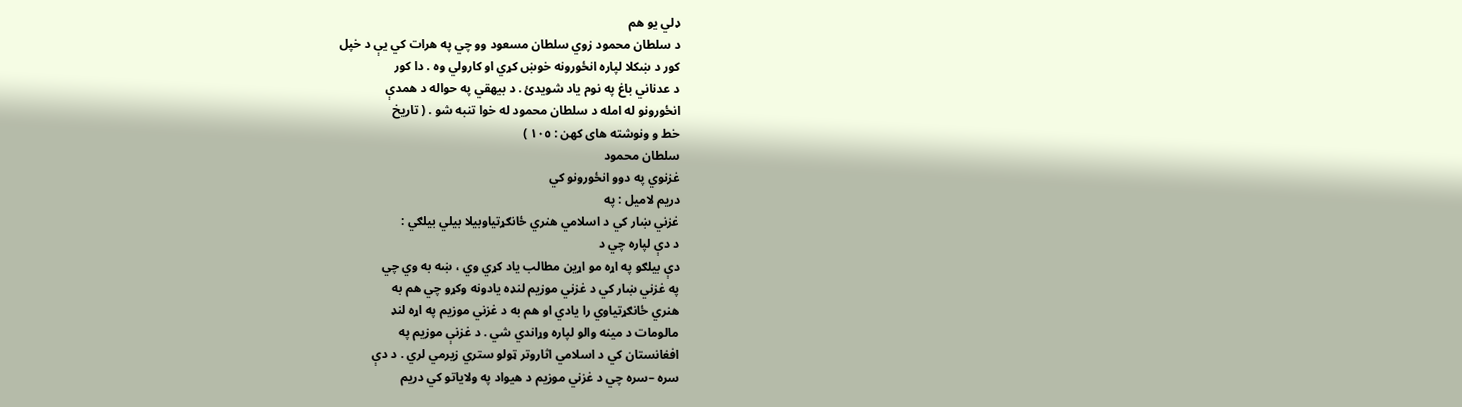ډلي يو هم
د سلطان محمود زوي سلطان مسعود وو چي په هرات کي يې د خپل
کور د ښکلا لپاره انځورونه خوښ کړي او کارولي وه . دا کور
د عدناني باغ په نوم ياد شويدئ . د بيهقي په حواله د همدې
انځورونو له امله د سلطان محمود له خوا تنبه شو . ( تاريخ
خط و ونوشته های کهن : ١٠٥ )
سلطان محمود
غزنوي په دوو انځورونو کي
دريم لاميل : په
غزني ښار کي د اسلامي هنري ځانګړتياوبيلا بيلي بيلګي :
د دې لپاره چي د
دې بيلګو په اړه مو اړين مطالب ياد کړي وي ، ښه به وي چي
په غزني ښار کي د غزني موزيم لنډه يادونه وکړو چي هم به
هنري ځانګړتياوي را يادي او هم به د غزني موزيم په اړه لنډ
مالومات د مينه والو لپاره وړاندي شي . د غزنې موزيم په
افغانستان کي د اسلامي اثاروتر ټولو ستري زيرمي لري . د دې
سره –سره چي د غزني موزيم د هيواد په ولاياتو کي دريم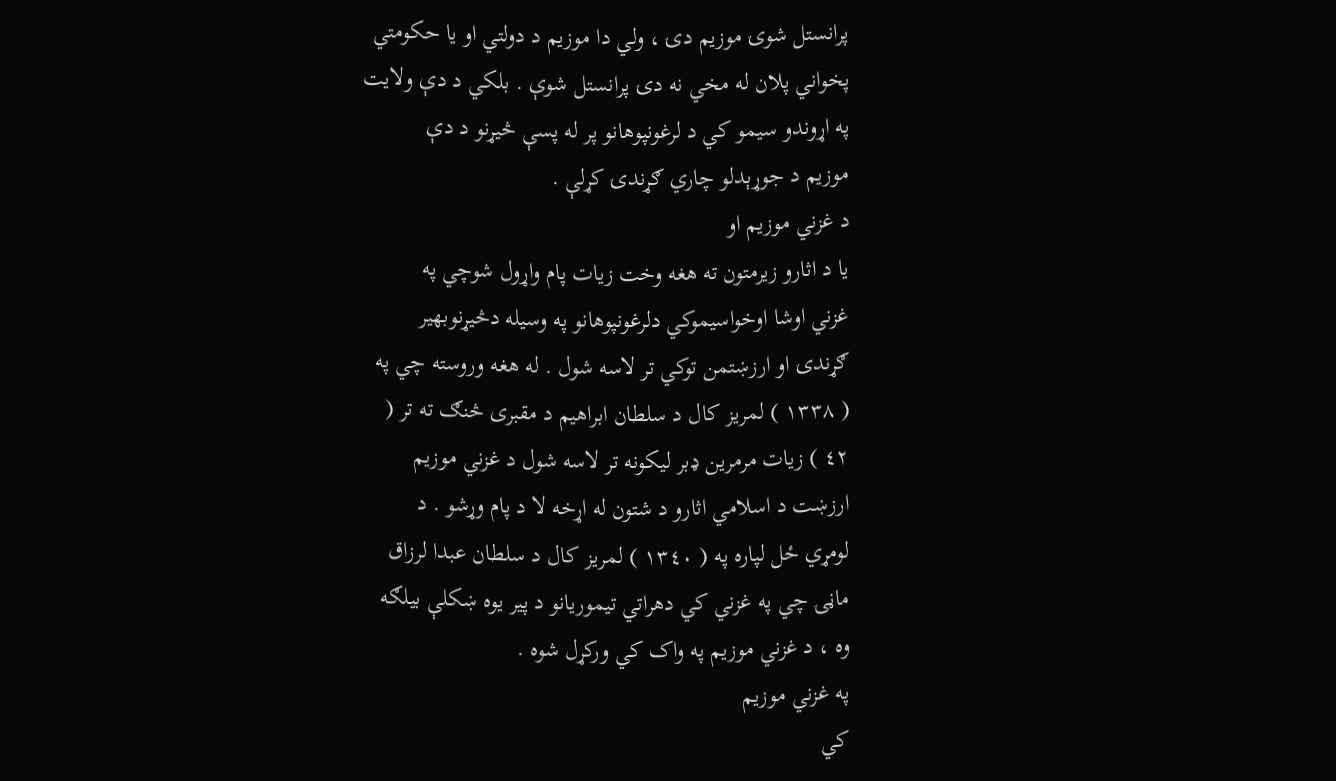پرانستل شوۍ موزيم دۍ ، ولي دا موزيم د دولتي او يا حکومتي
پخواني پلان له مخي نه دۍ پرانستل شوې . بلکي د دې ولايت
په اړوندو سيمو کي د لرغونپوهانو پر له پسې څيړنو د دې
موزيم د جوړېدلو چاري ګړندۍ کړلې .
د غزني موزيم او
يا د اثارو زيرمتون ته هغه وخت زيات پام واړول شوچي په
غزني اوشا اوخواسيموکي دلرغونپوهانو په وسيله دڅيړنوبهير
ګړندۍ او ارزښتمن توکي تر لاسه شول . له هغه وروسته چي په
( ١٣٣٨ ) لمريز کال د سلطان ابراهيم د مقبری څنګ ته تر (
٤٢ ) زيات مرمرين ډبر ليکونه تر لاسه شول د غزني موزيم
ارزښت د اسلامي اثارو د شتون له اړخه لا د پام وړشو . د
لومړي ځل لپاره په ( ١٣٤٠ ) لمريز کال د سلطان عبدا لرزاق
ماڼۍ چي په غزني کي دهراتي تيموريانو د پير يوه ښکلې بيلګه
وه ، د غزني موزيم په واک کي ورکړل شوه .
په غزني موزيم
کي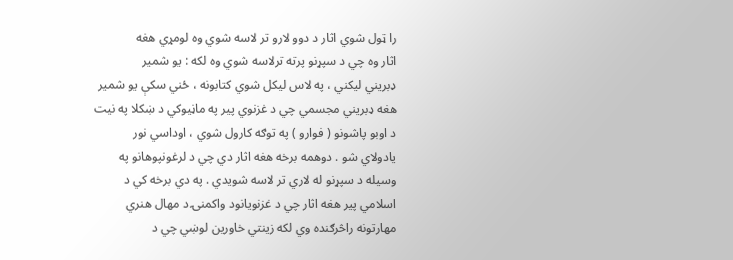را ټول شوي اثار د دوو لارو تر لاسه شوي وه لومړي هغه
اثار وه چي د سپړنو پرته ترلاسه شوي وه لکه : يو شمير
ډبريني ليکني ، په لاس ليکل شوي کتابونه ، ځني سکې يو شمير
هغه ډبريني مجسمي چي د غزنوي پير په ماڼيوکي د ښکلا په نيت
د اوبو پاشونو ( فوارو ) په توګه کارول شوي ، اوداسي نور
يادولاي شو . دوهمه برخه هغه اثار دي چي د لرغونپوهانو په
وسيله د سپړنو له لاري تر لاسه شويدي . په دي برخه کي د
اسلامي پير هغه اثار چي د غزنويانود واکمنۍ د مهال هنري
مهارتونه راڅرګنده وي لکه زينتي خاورين لوښي چي د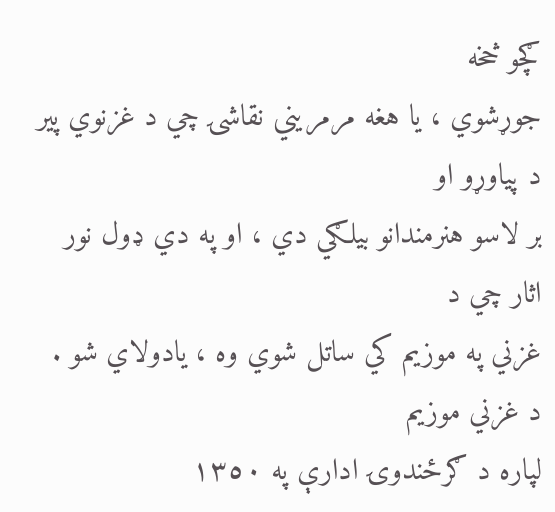ګچو څخه
جوړشوي ، يا هغه مرمريني نقاشۍ چي د غزنوي پير د پياوړو او
بر لاسو هنرمندانو بيلګي دي ، او په دي ډول نور اثار چي د
غزني په موزيم کي ساتل شوي وه ، يادولاي شو .
د غزني موزيم
لپاره د ګرځندوۍ ادارې په ١٣٥٠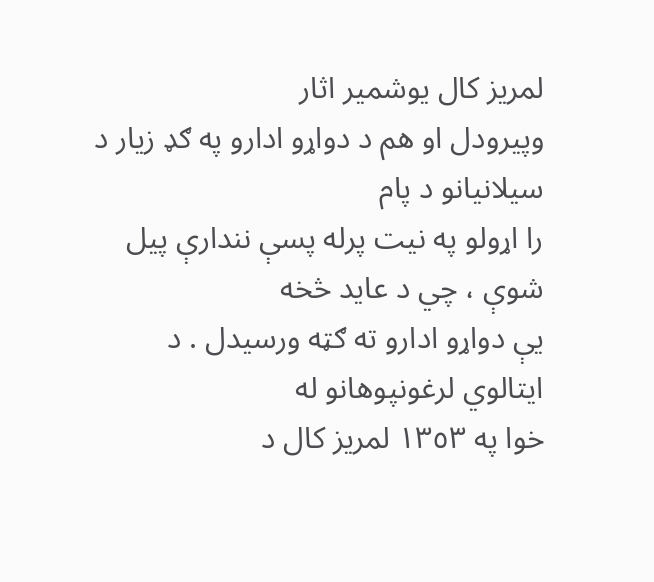لمريز کال يوشمير اثار
وپيرودل او هم د دواړو ادارو په ګډ زيار د سيلانيانو د پام
را اړولو په نيت پرله پسې نندارې پيل شوې ، چي د عايد څخه
يې دواړو ادارو ته ګټه ورسيدل . د ايتالوي لرغونپوهانو له
خوا په ١٣٥٣ لمريز کال د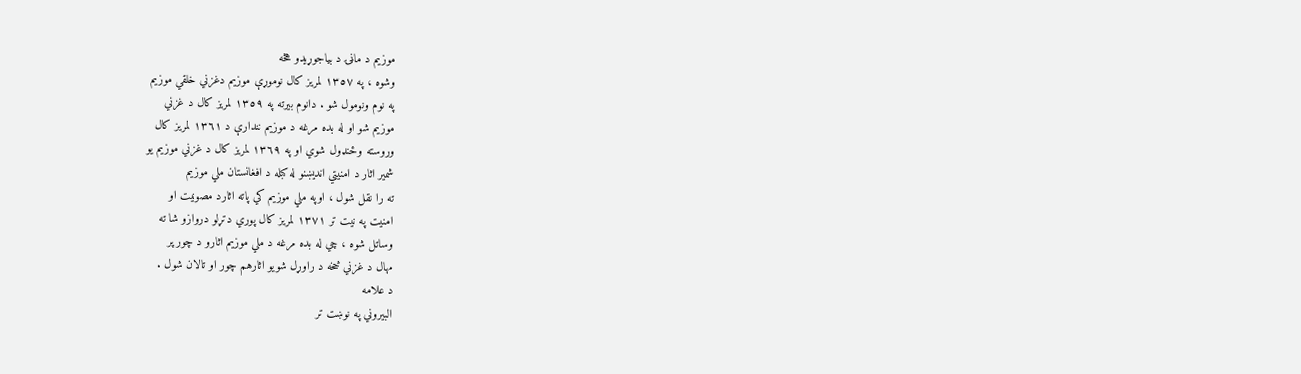موزيم د ماڼۍ د بياجوړيدو هڅه
وشوه ، په ١٣٥٧ لمريز کال نوموړې موزيم دغزني خلقي موزيم
په نوم ونومول شو . دانوم بيرته په ١٣٥٩ لمريز کال د غزني
موزيم شو او له بده مرغه د موزيم نندارې د ١٣٦١ لمريز کال
وروسته وځنډول شوي او په ١٣٦٩ لمريز کال د غزني موزيم يو
شمير اثار د امنيتي انديښنو له کبله د افغانستان ملي موزيم
ته را نقل شول ، اوپه ملي موزيم کي پاته اثارد مصونيت او
امنيت په نيت تر ١٣٧١ لمريز کال پوري دتړلو دروازو شا ته
وساتل شوه ، چي له بده مرغه د ملي موزيم اثارو د چور پر
مهال د غزني څخه د راوړل شويو اثارهم چور او تالان شول .
د علامه
البيروني په نوښت تر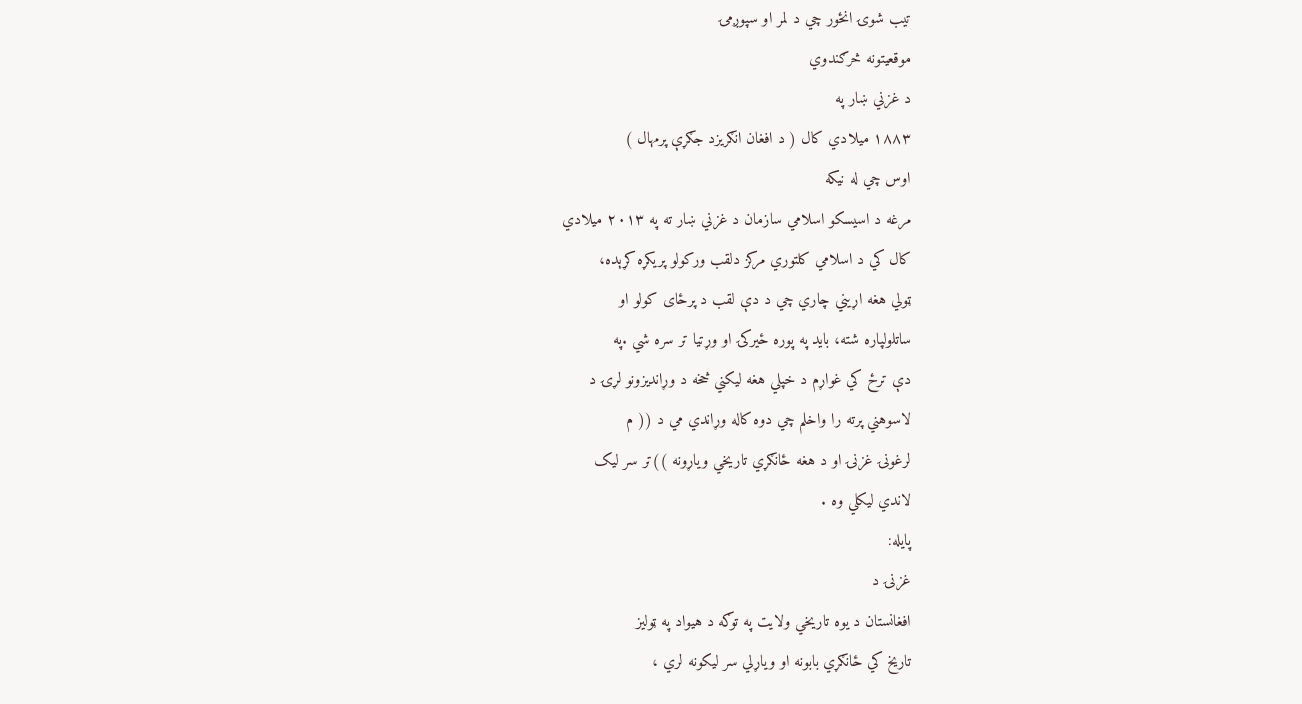تيب شوۍ انځور چي د لمر او سپوږمۍ
موقعيتونه څرګندوي
د غزني ښار په
١٨٨٣ ميلادي کال ( د افغان انګريزد جګړې پرمهال )
اوس چي له نيکه
مرغه د اسيسکو اسلامي سازمان د غزني ښار ته په ٢٠١٣ ميلادي
کال کي د اسلامي کلتوري مرکز دلقب ورکولو پريکړه کړېده،
ټولي هغه اړيني چاري چي د دې لقب د پرځای کولو او
ساتلولپاره شته، بايد په پوره ځيرکۍ او وړتيا تر سره شي .په
دې ترځ کي غواړم د خپلي هغه ليکني څخه د وړانديزونو لړۍ د
لاسوهني پرته را واخلم چي دوه کاله وړاندي مي د (( م
لرغونۍ غزنۍ او د هغه ځانګړي تاريخي وياړونه ))تر سر ليک
لاندي ليکلي وه .
پايله:
غزنۍ د
افغانستان د يوه تاريخي ولايت په توګه د هيواد په ټوليز
تاريخ کي ځانګړي بابونه او وياړلي سر ليکونه لري ،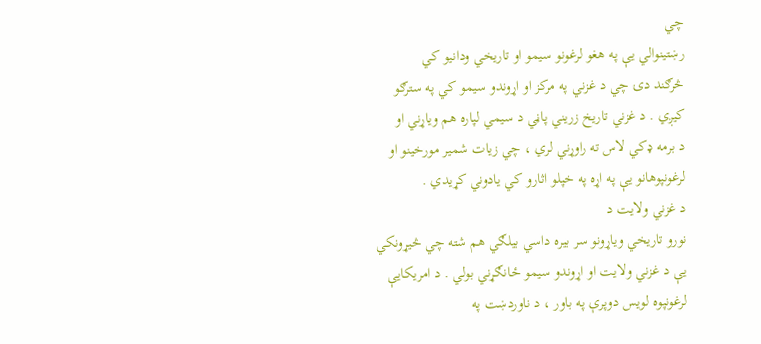چي
رښتينوالي يې په هغو لرغونو سيمو او تاريخي ودانيو کي
څرګند دۍ چي د غزني په مرکز او اړوندو سيمو کي په سترګو
کيږي . د غزني تاريخ زريني پاڼي د سيمي لپاره هم وياړني او
د برمه ډکي لاس ته راوړني لري ، چي زيات شمير مورخينو او
لرغونپوهانو يې په اړه په خپلو اثارو کي يادوني کړيدي .
د غزني ولايت د
نورو تاريخي وياړونو سر بيره داسي بيلګي هم شته چي څيړونکي
يې د غزني ولايت او اړوندو سيمو ځانګړني بولي . د امريکايې
لرغونپوه لويس دوپرې په باور ، د ناوردښت په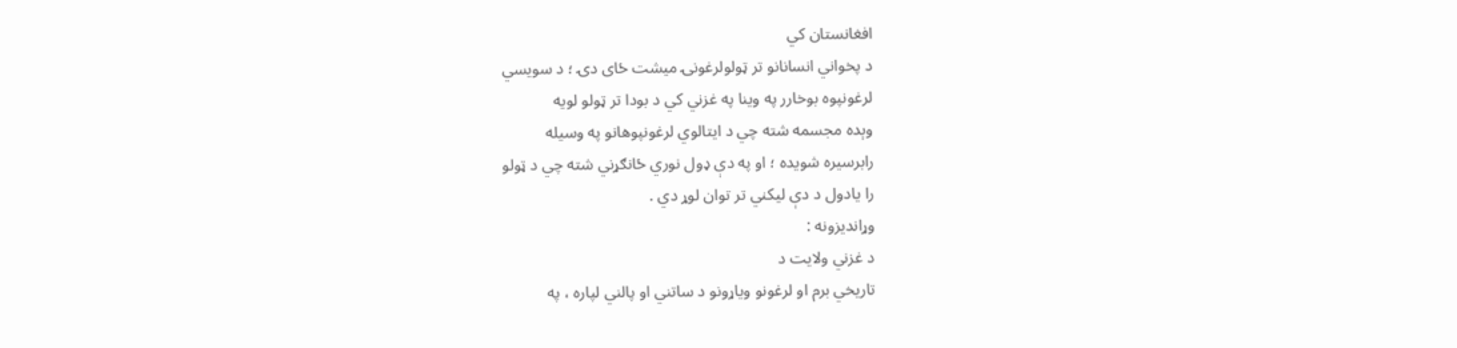افغانستان کي
د پخواني انسانانو تر ټولولرغونۍ ميشت ځای دۍ ؛ د سويسي
لرغونپوه بوخارر په وينا په غزني کي د بودا تر ټولو لويه
وېده مجسمه شته چي د ايتالوي لرغونپوهانو په وسيله
رابرسيره شويده ؛ او په دې ډول نوري ځانګړني شته چي د ټولو
را يادول د دې ليکني تر توان لوړ دي .
وړانديزونه :
د غزني ولايت د
تاريخي برم او لرغونو وياړونو د ساتني او پالني لپاره ، په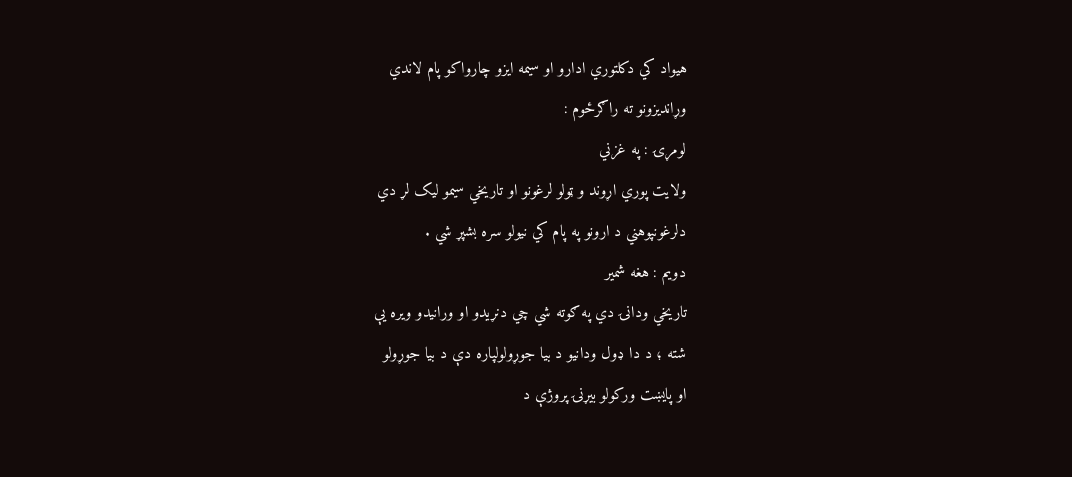هيواد کي دکلتوري ادارو او سيمه ايزو چارواکو پام لاندي
وړانديزونو ته راګرځوم :
لومړۍ : په غزني
ولايت پوري اړوند و ټولو لرغونو او تاريخي سيمو ليک لړ دي
دلرغونپوهني د ارونو په پام کي نيولو سره بشپړ شي .
دويم : هغه شمير
تاريخي ودانۍ دي په ګوته شي چي دنړيدو او ورانيدو ويره يې
شته ؛ د دا ډول ودانيو د بيا جوړولولپاره دې د بيا جوړولو
او پايښت ورکولو بيړنۍ پروژې د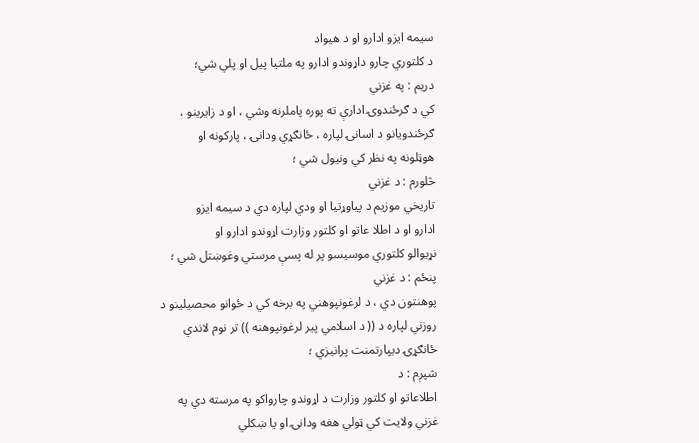سيمه ايزو ادارو او د هيواد
د کلتوري چارو داړوندو ادارو په ملتيا پيل او پلي شي؛
دريم : په غزني
کي د ګرځندوۍ ادارې ته پوره پاملرنه وشي ، او د زايرينو ،
ګرځندويانو د اسانۍ لپاره ، ځانګړي ودانۍ ، پارکونه او
هوټلونه په نظر کي ونيول شي ؛
څلورم : د غزني
تاريخي موزيم د پياوړتيا او ودي لپاره دي د سيمه ايزو
ادارو او د اطلا عاتو او کلتور وزارت اړوندو ادارو او
نړيوالو کلتوري موسيسو پر له پسې مرستي وغوښتل شي ؛
پنځم : د غزني
پوهنتون دي ، د لرغونپوهني په برخه کي د ځوانو محصيلينو د
روزني لپاره د (( د اسلامي پير لرغونپوهنه )) تر نوم لاندي
ځانګړۍ ديپارتمنت پرانيزي ؛
شپږم : د
اطلاعاتو او کلتور وزارت د اړوندو چارواکو په مرسته دي په
غزني ولايت کي ټولي هغه ودانۍ او يا ښکلي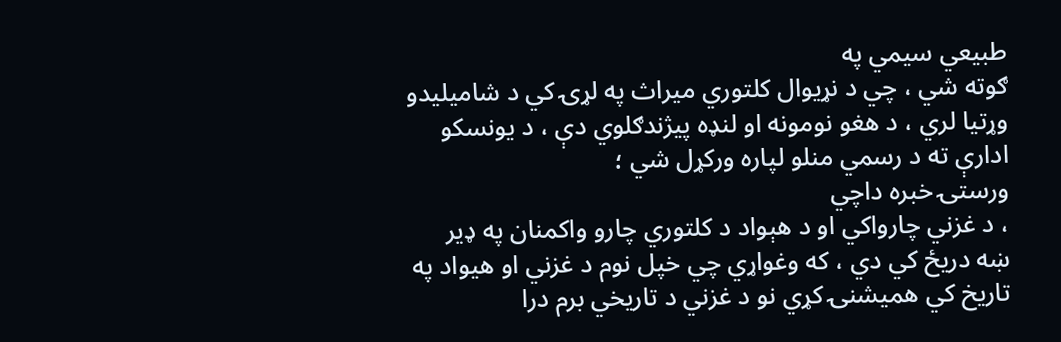طبيعي سيمي په
ګوته شي ، چي د نړيوال کلتوري ميراث په لړۍ کي د شاميليدو
وړتيا لري ، د هغو نومونه او لنډه پيژندګلوي دې ، د يونسکو
ادارې ته د رسمي منلو لپاره ورکړل شي ؛
ورستۍ خبره داچي
، د غزني چارواکي او د هېواد د کلتوري چارو واکمنان په ډير
ښه دريځ کي دي ، که وغواړي چي خپل نوم د غزني او هيواد په
تاريخ کي هميشنۍ کړي نو د غزني د تاريخي برم درا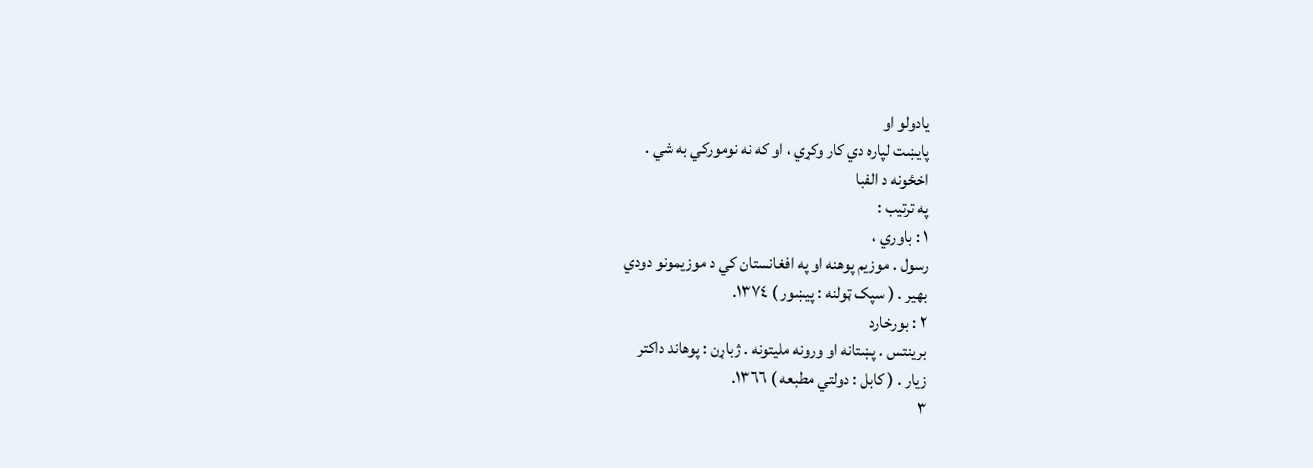يادولو او
پايښت لپاره دي کار وکړي ، او که نه نومورکي به شي .
اخځونه د الفبا
په ترتيب :
١ : باوري ،
رسول . موزيم پوهنه او په افغانستان کي د موزيمونو دودي
بهير . ( سپک ټولنه : پيښور ) ١٣٧٤.
٢ : بورخارد
برينتس . پښتانه او ورونه مليتونه . ژباړن : پوهاند داکتر
زيار . ( کابل : دولتي مطبعه ) ١٣٦٦.
٣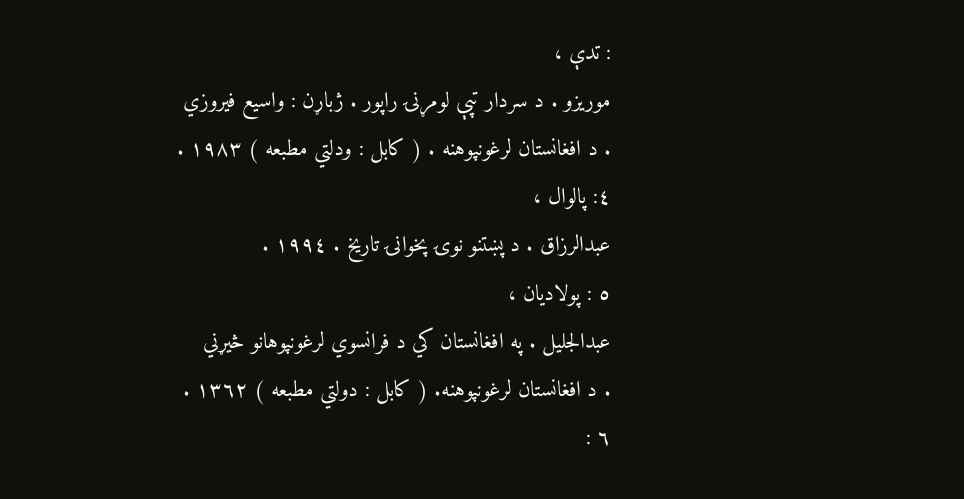: تدې ،
موريزو . د سردار تپې لومړنۍ راپور . ژباړن : واسيع فيروزي
. د افغانستان لرغونپوهنه . ( کابل : ودلتي مطبعه ) ١٩٨٣ .
٤: پالوال ،
عبدالرزاق . د پښتنو نوۍ پخوانۍ تاريخ . ١٩٩٤ .
٥ : پولاديان ،
عبدالجليل . په افغانستان کي د فرانسوي لرغونپوهانو څيړني
. د افغانستان لرغونپوهنه. ( کابل : دولتي مطبعه ) ١٣٦٢ .
٦ :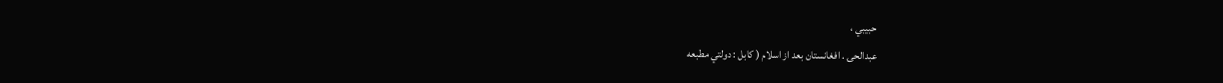حبيبي ،
عبدالحۍ . افغانستان بعد از اسلام ( کابل : دولتي مطبعه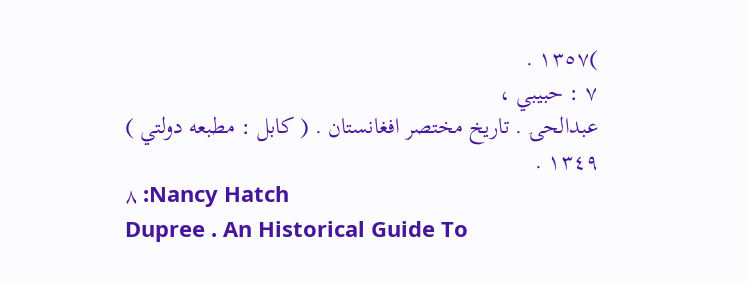)١٣٥٧ .
٧ : حبيبي ،
عبدالحۍ . تاريخ مختصر افغانستان . ( کابل : مطبعه دولتي )
١٣٤٩ .
٨ :Nancy Hatch
Dupree . An Historical Guide To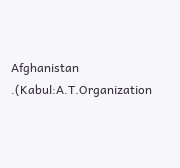Afghanistan .(Kabul:A.T.Organization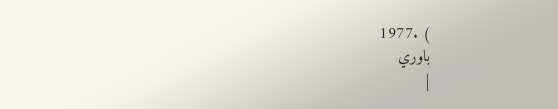) .1977
باوري
|